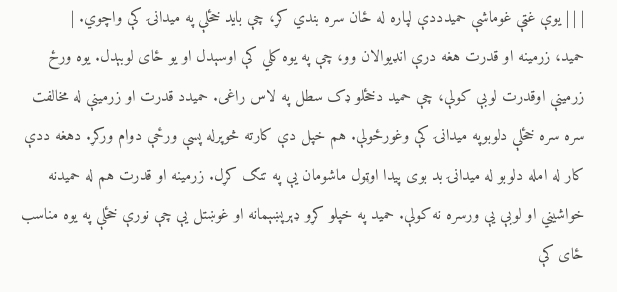| | | يوې غټې غوماشې حميدددې لپاره له ځان سره بندي کړ، چې بايد خځلې په ميدانۍ کې واچوي. |
حميد، زرمينه او قدرت هغه درې انډيوالان وو، چې په يوه کلي کې اوسېدل او يو ځای لوبېدل. يوه ورځ زرمينې اوقدرت لوبې کولې، چې حميد دخځلو ډک سطل په لاس راغی. حميدد قدرت او زرمينې له مخالفت سره سره خځلې دلوبوپه ميدانۍ کې وغورځولې. هم خپل دې کارته څوپرله پسې ورځې دوام ورکړ. دهغه ددې کار له امله دلوبو له ميدانۍ بد بوی پيدا اوټول ماشومان يې په تنګ کړل. زرمينه او قدرت هم له حميدنه خواشيني او لوبې يې ورسره نه کولې. حميد په خپلو کړو ډېرپښېمانه او غوښتل يې چې نورې خځلې په يوه مناسب ځای کې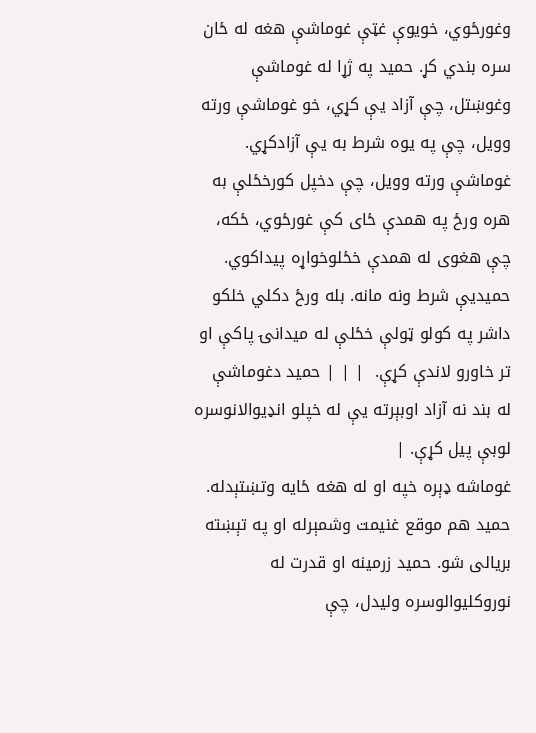وغورځوي، خويوې غټې غوماشې هغه له ځان سره بندي کړ. حميد په ژړا له غوماشې وغوښتل، چې آزاد يې کړي، خو غوماشې ورته وويل، چې په يوه شرط به يې آزادکړي. غوماشې ورته وويل، چې دخپل کورخځلې به هره ورځ په همدې ځای کې غورځوي، ځکه، چې هغوی له همدې خځلوخواړه پيداکوي. حميديې شرط ونه مانه. بله ورځ دکلي خلکو داشر په کولو ټولې خځلې له ميدانۍ پاکې او تر خاورو لاندې کړې.  | | | حميد دغوماشې له بند نه آزاد اوبېرته يې له خپلو انډيوالانوسره لوبې پيل کړې. |
غوماشه ډېره خپه او له هغه ځايه وتښتېدله. حميد هم موقع غنيمت وشمېرله او په تېښته بريالی شو. حميد زرمينه او قدرت له نوروکليوالوسره وليدل، چې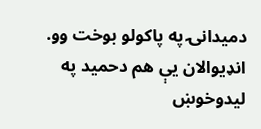دميدانۍ په پاکولو بوخت وو. انډيوالان يې هم دحميد په ليدوخوښ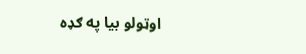اوټولو بيا په ګډه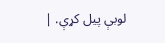لوبې پيل کړې. |